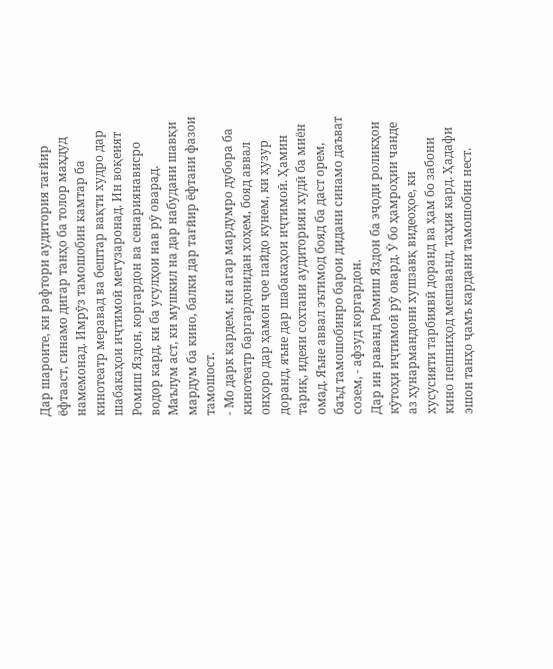Дар шароите, ки рафтори аудитория тағйир ёфтааст, синамо дигар танҳо ба толор маҳдуд намемонад. Имрӯз тамошобин камтар ба кинотеатр меравад ва бештар вақти худро дар шабакаҳои иҷтимоӣ мегузаронад. Ин воқеият Ромиш Яздон, коргардон ва сенариянависро водор кард, ки ба усулҳои нав рӯ оварад.
Маълум аст, ки мушкил на дар набудани шавқи мардум ба кино, балки дар тағйир ёфтани фазои тамошост.
- Мо дарк кардем, ки агар мардумро дубора ба кинотеатр баргардонидан хоҳем, бояд аввал онҳоро дар ҳамон ҷое пайдо кунем, ки ҳузур доранд, яъне дар шабакаҳои иҷтимоӣ. Ҳамин тариқ, идеяи сохтани аудиторияи худӣ ба миён омад. Яъне аввал эътимод бояд ба даст орем, баъд тамошобинро барои дидани синамо даъват созем, - афзуд коргардон.
Дар ин раванд Ромиш Яздон ба эҷоди роликҳои кӯтоҳи иҷтимоӣ рӯ овард. Ӯ бо ҳамроҳии чанде аз ҳунармандони хушзавқ видеоҳое, ки хусусияти тарбиявӣ доранд ва ҳам бо забони кино пешниҳод мешаванд, таҳия кард. Ҳадафи эшон танҳо ҷамъ кардани тамошобин нест.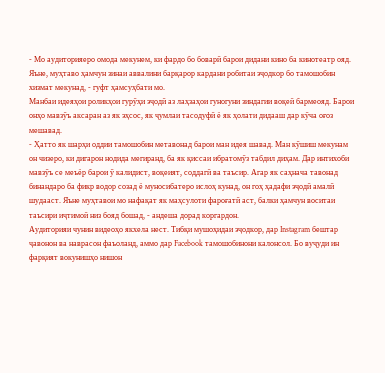- Мо аудиторияеро омода мекунем, ки фардо бо боварӣ барои дидани кино ба кинотеатр ояд. Яъне, муҳтаво ҳамчун зинаи аввалини барқарор кардани робитаи эҷодкор бо тамошобин хизмат мекунад, - гуфт ҳамсуҳбати мо.
Манбаи идеяҳои роликҳои гурӯҳи эҷодӣ аз лаҳзаҳои гуногуни зиндагии воқеӣ бармеояд. Барои онҳо мавзӯъ аксаран аз як эҳсос, як ҷумлаи тасодуфӣ ё як ҳолати дидааш дар кӯча оғоз мешавад.
- Ҳатто як шарҳи оддии тамошобин метавонад барои ман идея шавад. Ман кӯшиш мекунам он чизеро, ки дигарон нодида мегиранд, ба як қиссаи ибратомӯз табдил диҳам. Дар интихоби мавзӯъ се меъёр барои ӯ калидист, воқеият, соддагӣ ва таъсир. Агар як саҳнача тавонад бинандаро ба фикр водор созад ё муносибатеро ислоҳ кунад, он гоҳ ҳадафи эҷодӣ амалӣ шудааст. Яъне муҳтавои мо нафақат як маҳсулоти фароғатӣ аст, балки ҳамчун воситаи таъсири иҷтимоӣ низ бояд бошад, - андеша дорад коргардон.
Аудиторияи чунин видеоҳо якхела нест. Тибқи мушоҳидаи эҷодкор, дар Instagram бештар ҷавонон ва наврасон фаъоланд, аммо дар Facebook тамошобинони калонсол. Бо вуҷуди ин фарқият вокунишҳо нишон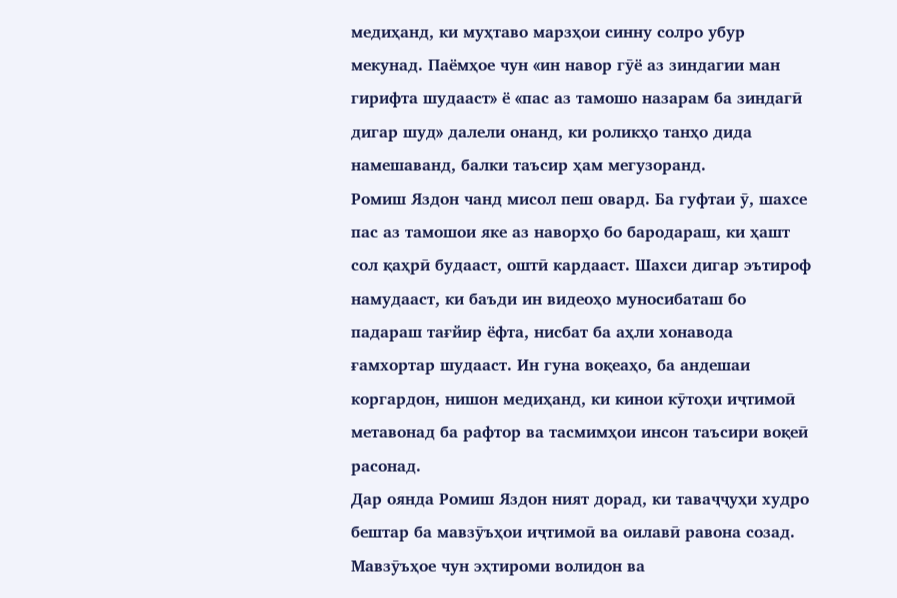медиҳанд, ки муҳтаво марзҳои синну солро убур мекунад. Паёмҳое чун «ин навор гӯё аз зиндагии ман гирифта шудааст» ё «пас аз тамошо назарам ба зиндагӣ дигар шуд» далели онанд, ки роликҳо танҳо дида намешаванд, балки таъсир ҳам мегузоранд.
Ромиш Яздон чанд мисол пеш овард. Ба гуфтаи ӯ, шахсе пас аз тамошои яке аз наворҳо бо бародараш, ки ҳашт сол қаҳрӣ будааст, оштӣ кардааст. Шахси дигар эътироф намудааст, ки баъди ин видеоҳо муносибаташ бо падараш тағйир ёфта, нисбат ба аҳли хонавода ғамхортар шудааст. Ин гуна воқеаҳо, ба андешаи коргардон, нишон медиҳанд, ки кинои кӯтоҳи иҷтимоӣ метавонад ба рафтор ва тасмимҳои инсон таъсири воқеӣ расонад.
Дар оянда Ромиш Яздон ният дорад, ки таваҷҷуҳи худро бештар ба мавзӯъҳои иҷтимоӣ ва оилавӣ равона созад. Мавзӯъҳое чун эҳтироми волидон ва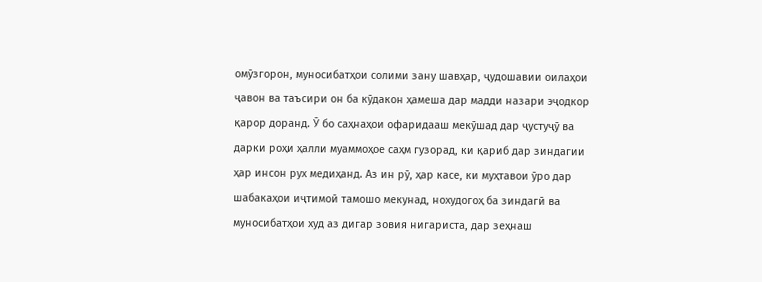омӯзгорон, муносибатҳои солими зану шавҳар, ҷудошавии оилаҳои ҷавон ва таъсири он ба кӯдакон ҳамеша дар мадди назари эҷодкор қарор доранд. Ӯ бо саҳнаҳои офаридааш мекӯшад дар ҷустуҷӯ ва дарки роҳи ҳалли муаммоҳое саҳм гузорад, ки қариб дар зиндагии ҳар инсон рух медиҳанд. Аз ин рӯ, ҳар касе, ки муҳтавои ӯро дар шабакаҳои иҷтимоӣ тамошо мекунад, нохудогоҳ ба зиндагӣ ва муносибатҳои худ аз дигар зовия нигариста, дар зеҳнаш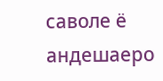саволе ё андешаеро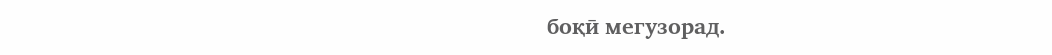боқӣ мегузорад.